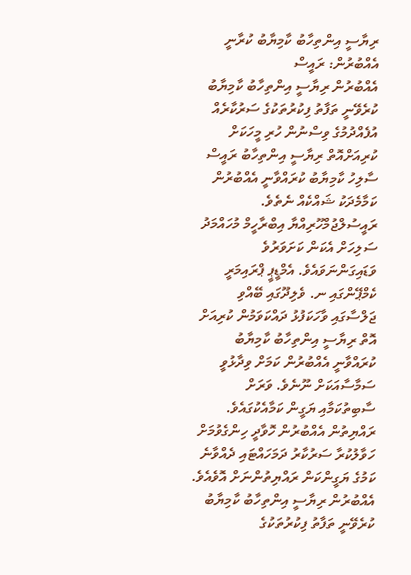ރިޔާސީ އިންތިހާބު ކާމިޔާބު ކުރާނީ އެއްބުރުން: ރައީސް
އެއްބުރުން ރިޔާސީ އިންތިހާބު ކާމިޔާބު ކުރެވޭނީ ތަފާތު ފިކުރުތަކުގެ ސަރުކާރެއް އުފެއްދުމުގެ ވިސްނުން ހުރި މީހަކަށް
ކުރިއަށްއޮތް ރިޔާސީ އިންތިހާބު ރައީސް ސާލިހު ކާމިޔާބު ކުރައްވާނީ އެއްބުރުން ކަމާމެދަކު ޝައްކެއް ނެތެވެ. ރައީސުލްޖުމްހޫރިއްޔާ އިބްރާހީމް މުހައްމަދު ސަލިހަށް އެކަން ކަށަވަރުވެ ވަޑައިގަންނަވައެވެ. އެމްޑީޕީ ޕްރައިމަރީ ކެމްޕޭންގައި ނ. ވެލިދޫގައި ބޭއްވި ޖަލްސާގައި ވާހަކަފުޅު ދައްކަވަމުން ކުރިއަށް އޮތް ރިޔާސީ އިންތިހާބު ކާމިޔާބު ކުރައްވާނީ އެއްބުރުން ކަމަށް ވިދާޅުވީ ސަމާސާއަކަށް ނޫނެވެ. ވަރަށް ސާބިތުކަމާއި ޔަގީން ކަމާއެކުގައެވެ. ރައްޔިތުން އެއްބުރުން ހޮވާދީ ހިންގެވުމަށް ހަވާލުކުރާ ސަރުކާރު ދަމަހައްޓައި ދެއްވާނެ ކަމުގެ ޔަގީންކަން ރައްޔިތުންނަށް އޮވެއެވެ.
އެއްބުރުން ރިޔާސީ އިންތިހާބު ކާމިޔާބު ކުރެވޭނީ ތަފާތު ފިކުރުތަކުގެ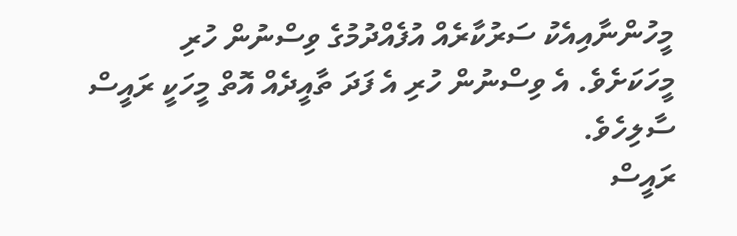މީހުންނާއިއެކު ސަރުކާރެއް އުފެއްދުމުގެ ވިސްނުން ހުރި މީހަކަށެވެ. އެ ވިސްނުން ހުރި އެ ފަދަ ތާއީދެއް އޮތް މީހަކީ ރައީސް ސާލިހެވެ.
ރައީސް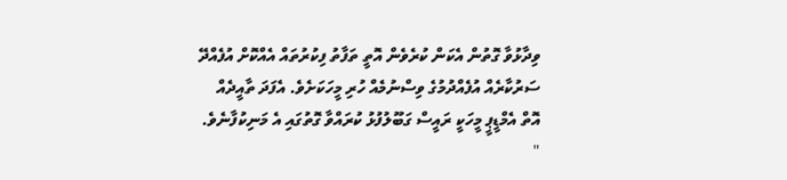ވިދާޅުވާ ގޮތުން އެކަން ކުރެވެން އޮތީ ތަފާތު ފިކުރުތައް އެއްކޮށް އުފެއްދޭ ސަރުކާރެއް އުފެއްދުމުގެ ވިސްނުމެއް ހުރި މީހަކަށެވެ. އެފަދަ ތާއީދެއް އޮތް އެމްޑީޕީ މީހަކީ ރައީސް ގަބޫލުފުޅު ކުރައްވާ ގޮތުގައި އެ މަނިކުފާނެވެ. "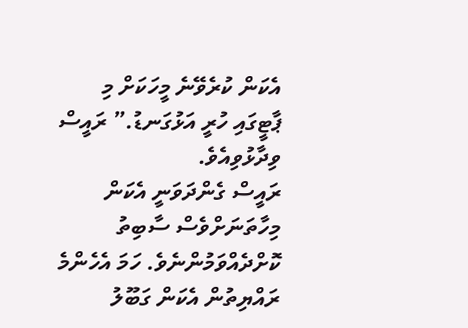އެކަން ކުރެވޭނެ މީހަކަށް މި ޕާޓީގައި ހުރީ އަޅުގަނޑު.” ރައީސް ވިދާޅުވިއެވެ.
ރައީސް ގެންދަވަނީ އެކަން މިހާތަނަށްވެސް ސާބިތު ކޮށްދެއްވަމުންނެވެ. ހަމަ އެހެންމެ ރައްޔިތުން އެކަން ގަބޫލު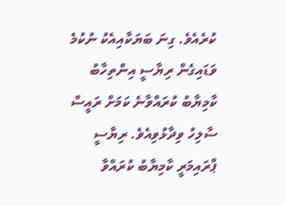ކުރެއެވެ. ގިނަ ބަޔަކާއިއެކު ނުކުމެ ވަޑައިގެން ރިޔާސީ އިންތިހާބު ކާމިޔާބު ކުރައްވާނެ ކަމަށް ރައީސް ސާލިހު ވިދާޅުވިއެވެ. ރިޔާސީ ޕްރައިމަރީ ކާމިޔާބު ކުރައްވާ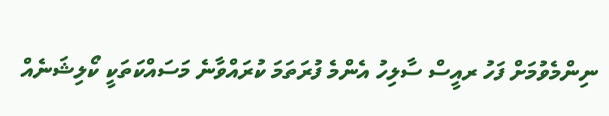ނިންމެވުމަށް ފަހު ރއީސް ސާލިހު އެންމެ ފުރަތަމަ ކުރައްވާނެ މަސައްކަތަކީ ކޯލިޝަނެއް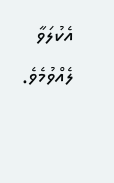އެކުލަވާ ލެއްވުމެވެ.